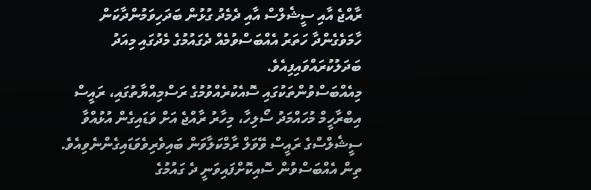ރާއްޖެ އާއި ސީޝެލްސް އާއި ދެމެދު ގުޅުން ބަދަހިވަމުންދާކަން ހާމަވެގެންދާ ހަތަރު އެއްބަސްވުމެއް ދެގައުމުގެ މެދުގައި މިއަދު ބަދަލުކުރައްވައިފިއެވެ.
މިއެއްބަސްވުންތަކުގައި ސޮއެކުރެއްވުމުގެ ރަސްމިއްޔާތުގައި، ރައީސް އިބްރާހީމް މުހައްމަދު ސޯލިހާ، މިހާރު ރާއްޖެ އަށް ވަޑައިގެން އުޅުއްވާ ސީޝެލްސްގެ ރައީސް ވޭވަލް ރާމްކަލާވަން ބައިވެރިވެވަޑައިގެންނެވިއެވެ. ތިން އެއްބަސްވުން ސޮއިކޮށްފައިވަނީ ދެ ގައުމުގެ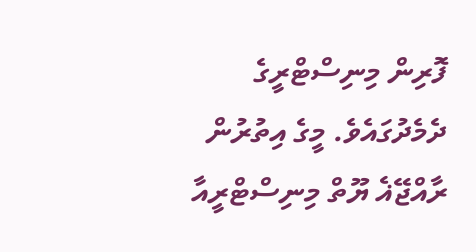ފޮރިން މިނިސްޓްރީގެ ދެމެދުގައެވެ. މީގެ އިތުރުން ރާއްޖޭޣެ ޔޫތް މިނިސްޓްރީއާ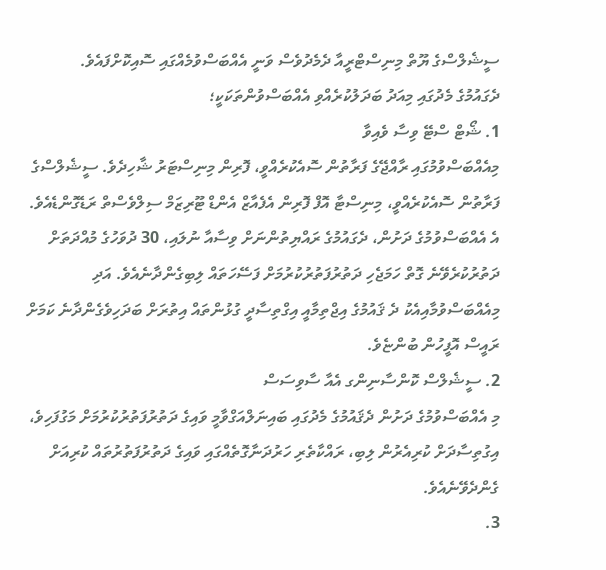ސީޝެލްސްގެ ޔޫތް މިނިސްޓްރީއާ ދެމެދުވެސް ވަނީ އެއްބަސްވުމެއްގައި ސޮއިކޮށްފައެވެ.
ދެގައުމުގެ މެދުގައި މިއަދު ބަދަލުކުރެއްވި އެއްބަސްވުންތަކަކީ؛
1. ޝޯޓް ސްޓޭ ވިސާ ވެއިވާ
މިއެއްބަސްވުމުގައި ރާއްޖޭގެ ފަރާތުން ސޮއެކުރެއްވީ، ފޮރިން މިނިސްޓަރު ޝާހިދެވެ. ސީޝެލްސްގެ ފަރާތުން ސޮއެކުރެއްވީ، މިނިސްޓާ އޮފް ފޮރިން އެފެއާޒް އެންޑް ޓޫރިޒަމް ސިލްވެސްތް ރަޑެގޮންޑެއެވެ.
އެ އެއްބަސްވުމުގެ ދަށުން، ދެގައުމުގެ ރައްޔިތުންނަށް ވިސާއާ ނުލައި، 30 ދުވަހުގެ މުއްދަތަށް ދަތުރުކުރެވޭނެ ގޮތް ހަމަޖެހި ދަތުރުފަތުރުކުރުމަށް ފަސޭހަތައް ލިބިގެންދާނެއެވެ. އަދި މިއެއްބަސްވުމާއިއެކު ދެ ޤައުމުގެ އިޖްތިމާއީ އިގްތިސާދީ ގުޅުންތައް އިތުރަށް ބަދަހިވެގެންދާނެ ކަމަށް ރައީސް އޮފީހުން ބުންޏެވެ.
2. ސީޝެލްސް ކޮންސާނިންގ އެއާ ސާވިސަސް
މި އެއްބަސްވުމުގެ ދަށުން ދެޤައުމުގެ މެދުގައި ބައިނަލްއަގްވާމީ ވައިގެ ދަތުރުފަތުރުކުރުމަށް މަގުފަހިވެ، އިގުތިސާދަށް ކުރިއެރުން ލިބި، ރައްކާތެރި ހަރުދަނާގޮތެއްގައި ވައިގެ ދަތުރުފަތުރުތައް ކުރިއަށް ގެންދެވޭނެއެވެ.
3.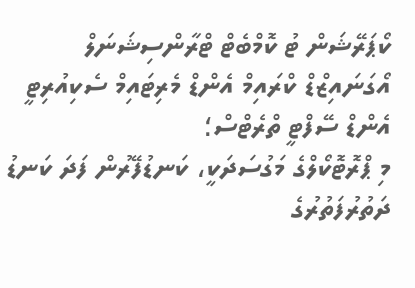ކޯޕަރޭޝަން ޓު ކޮމްބެޓް ޓްރާންސިޝަނަލް އޯގަނައިޒްޑް ކްރައިމް އެންޑް މެރިޓައިމް ސެކިއުރިޓީ އެންޑް ސޭފްޓީ ތްރެޓްސް؛
މި ޕްރޮޓޮކޯލްގެ މަގުސަދަކީ، ކަނޑުފޭރުން ފަދަ ކަނޑު ދަތުރުފަތުރުގެ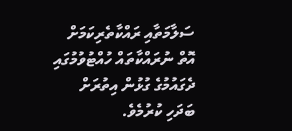ސަލާމަތާއި ރައްކާތެރިކަމަށް އޮތް ނުރައްކާތައް ހުއްޓުވުމުގައި ދެގައުމުގެ ގުޅުން އިތުރަށް ބަދަހި ކުރުމެވެ.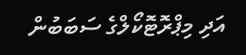އަދި މިޕްރޮޓޮކޯލްގެ ސަބަބުން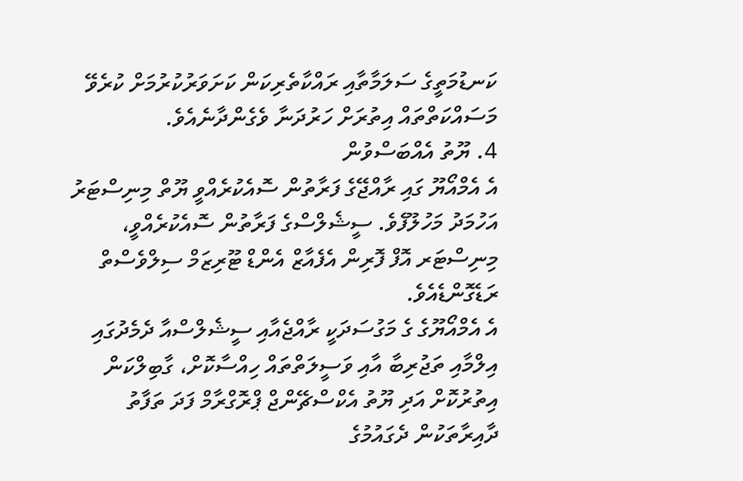ކަނޑުމަތީގެ ސަލަމާތާއި ރައްކާތެރިކަން ކަށަވަރުކުރުމަށް ކުރެވޭ މަސައްކަތްތައް އިތުރަށް ހަރުދަނާ ވެގެންދާނެއެވެ.
4. ޔޫތު އެއްބަސްވުން
އެ އެމްއޯޔޫ ގައި ރާއްޖޭގެ ފަރާތުން ސޮއެކުރެއްވީ ޔޫތް މިނިސްޓަރު އަހުމަދު މަހުލޫފެވެ. ސީޝެލްސްގެ ފަރާތުން ސޮއެކުރެއްވީ، މިނިސްޓަރ އޮފް ފޮރިން އެފެއާޒް އެންޑް ޓޫރިޒަމް ސިލްވެސްތް ރަޑެގޮންޑެއެވެ.
އެ އެމްއޯޔޫގެ ގެ މަގުސަދަކީ ރާއްޖެއާއި ސީޝެލްސްއާ ދެމެދުގައި އިލްމާއި ތަޖުރިބާ އާއި ވަސީލަތްތައް ހިއްސާކޮށް، ގާބިލްކަން އިތުރުކޮށް އަދި ޔޫތު އެކްސްޗޭންޖް ޕްރޮގްރާމް ފަދަ ތަފާތު ދާއިރާތަކުން ދެގައުމުގެ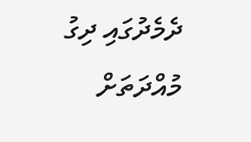ދެމެދުގައި ދިގު މުއްދަތަށް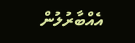އެއްބާރުލުން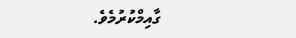ގާއިމްކުރުމެވެ.